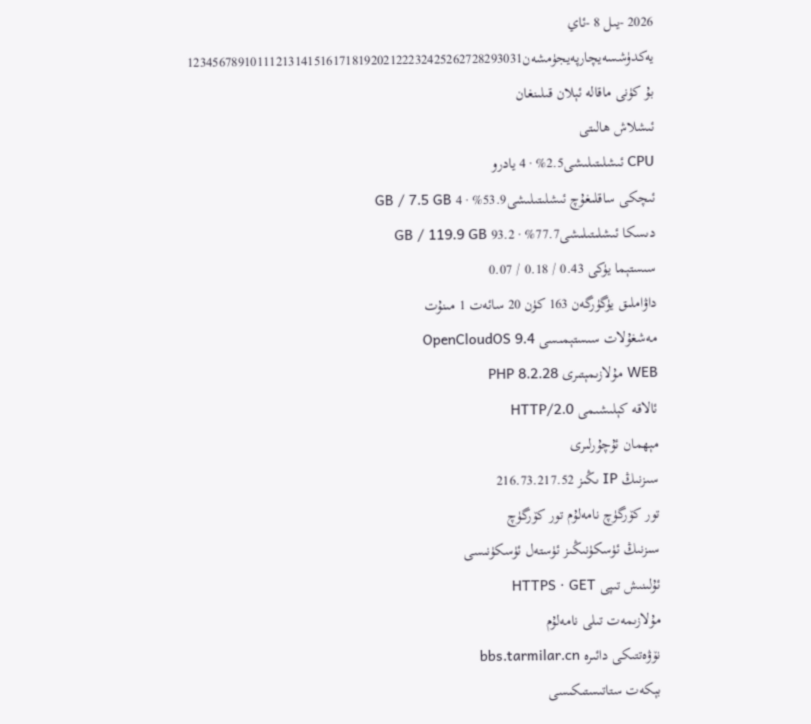2026 -يىل 8 -ئاي
يەكدۈشسەيچارپەيجۈمشەن12345678910111213141516171819202122232425262728293031
بۇ كۈنى ماقالە ئېلان قىلىنغان
ئىشلاش ھالىتى
CPU ئىشلىتىلىشى2.5% · 4 يادرو
ئىچكى ساقلىغۇچ ئىشلىتىلىشى53.9% · 4 GB / 7.5 GB
دىسكا ئىشلىتىلىشى77.7% · 93.2 GB / 119.9 GB
سىستېما يۈكى 0.43 / 0.18 / 0.07
داۋاملىق يۈگۈرگەن 163 كۈن 20 سائەت 1 مىنۇت
مەشغۇلات سىستېمىسى OpenCloudOS 9.4
WEB مۇلازىمېتىرى PHP 8.2.28
ئالاقە كېلىشىمى HTTP/2.0
مېھمان ئۇچۇرلىرى
سىزنىڭ IP ىڭىز 216.73.217.52
تور كۆرگۈچ نامەلۇم تور كۆرگۈچ
سىزنىڭ ئۈسكۈنىڭىز ئۈستەل ئۈسكۈنىسى
ئۇلىنىش تىپى HTTPS · GET
مۇلازىمەت تىلى نامەلۇم
نۆۋەتتىكى دائىرە bbs.tarmilar.cn
بېكەت ستاتىستىكىسى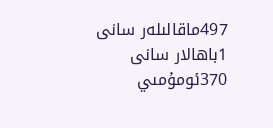497ماقالىلەر سانى
1باھالار سانى
370ئومۇمىي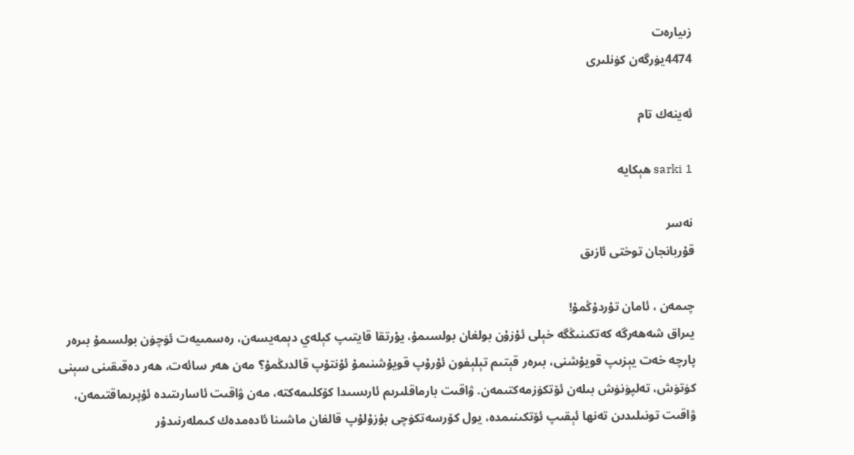زىيارەت
4474يۈرگەن كۈنلىرى

ئەينەك تام

sarki 1 ھېكايە

نەسر
قۇربانجان توختى ئازىق

چىمەن ، ئامان تۇردۇڭمۇ!
يىراق شەھەرگە كەتكىنىڭگە خېلى ئۇزۇن بولغان بولسىمۇ، يۇرتقا قايتىپ كېلەي دېمەيسەن، رەسمىيەت ئۈچۈن بولسىمۇ بىرەر پارچە خەت يېزىپ قويۇشنى، بىرەر قېتىم تېلېفون ئۇرۇپ قويۇشنىمۇ ئۇنتۇپ قالدىڭمۇ؟ مەن ھەر سائەت، ھەر دەقىقىنى سېنى كۈتۈش، تەلپۈنۈش بىلەن ئۆتكۈزمەكتىمەن. ۋاقىت بارماقلىرىم ئارىسىدا كۆكلىمەكتە، مەن ۋاقىت ئاسارىتىدە ئۇپرىماقتىمەن، ۋاقىت تونىلىدىن تەنھا ئېقىپ ئۆتكىنىمدە، يول كۆرسەتكۈچى بۇزۇلۇپ قالغان ماشىنا ئادەمدەك كىملەرنىدۇر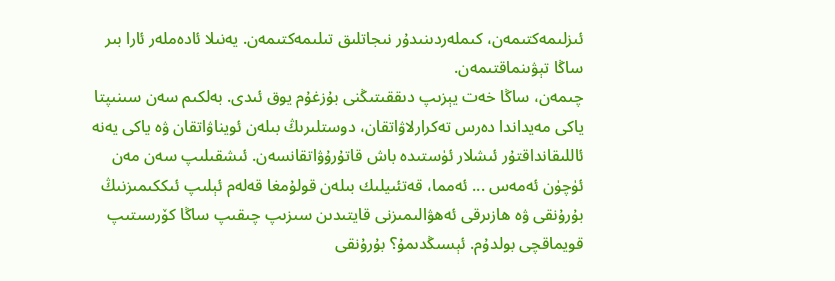ئىزلىمەكتىمەن، كىملەردىنىدۇر نىجاتلىق تىلىمەكتىمەن. يەنىلا ئادەملەر ئارا بىر ساڭا تېۋىنماقتىمەن.
چىمەن، ساڭا خەت يېزىپ دىققىتىڭنى بۇزغۇم يوق ئىدى. بەلكىم سەن سىنىپتا ياكى مەيداندا دەرس تەكرارلاۋاتقان، دوستلىرىڭ بىلەن ئويناۋاتقان ۋە ياكى يەنە ئاللىقانداقتۇر ئىشلار ئۈستىدە باش قاتۇرۇۋاتقانسەن. ئىشقىلىپ سەن مەن ئۈچۈن ئەمەس ... ئەمما، قەتئىيلىك بىلەن قولۇمغا قەلەم ئېلىپ ئىككىمىزنىڭ بۇرۇنقى ۋە ھازىرقى ئەھۋالىمىزنى قايتىدىن سىزىپ چىقىپ ساڭا كۆرسىتىپ قويماقچى بولدۇم. ئېسىڭدىمۇ؟ بۇرۇنقى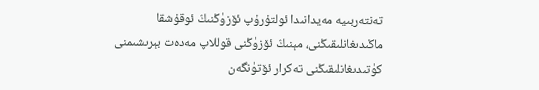تەنتەربىيە مەيدانىدا ئولتۇرۇپ ئۆزۈڭنىڭ ئوقۇشقا ماڭىدىغانلىقىڭنى، مېنىڭ ئۆزۈڭنى قوللاپ مەدەت بېرىشىمنى كۈتىدىغانلىقىڭنى تەكرار ئۆتۈنگەن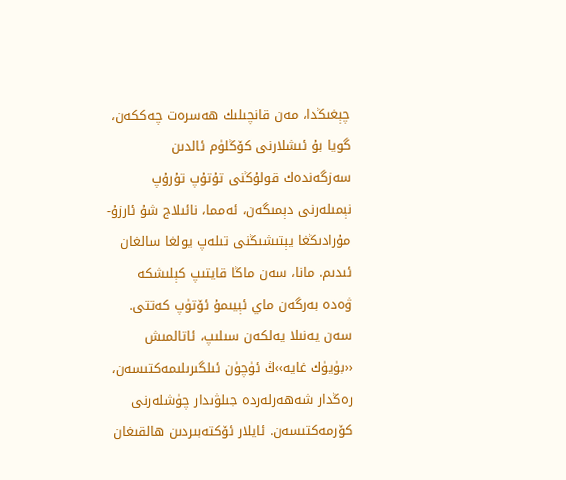چېغىڭدا، مەن قانچىلىك ھەسرەت چەككەن، گويا بۇ ئىشلارنى كۆڭلۈم ئالدىن سەزگەندەك قولۇڭنى تۇتۇپ تۇرۇپ نېمىلەرنى دېمىگەن، ئەمما، نائىلاج شۇ ئارزۇ-مۇرادىڭغا يېتىشىڭنى تىلەپ يولغا سالغان ئىدىم. مانا، سەن ماڭا قايتىپ كېلىشكە ۋەدە بەرگەن ماي ئېيىمۇ ئۆتۈپ كەتتى. سەن يەنىلا يەلكەن سىلىپ، ئاتالمىش ‹‹بۈيۈك غايە››ڭ ئۈچۈن ئىلگىرىلىمەكتىسەن، رەڭدار شەھەرلەردە جىلۋىدار چۈشلەرنى كۆرمەكتىسەن. ئايلار ئۆكتەبىردىن ھالقىغان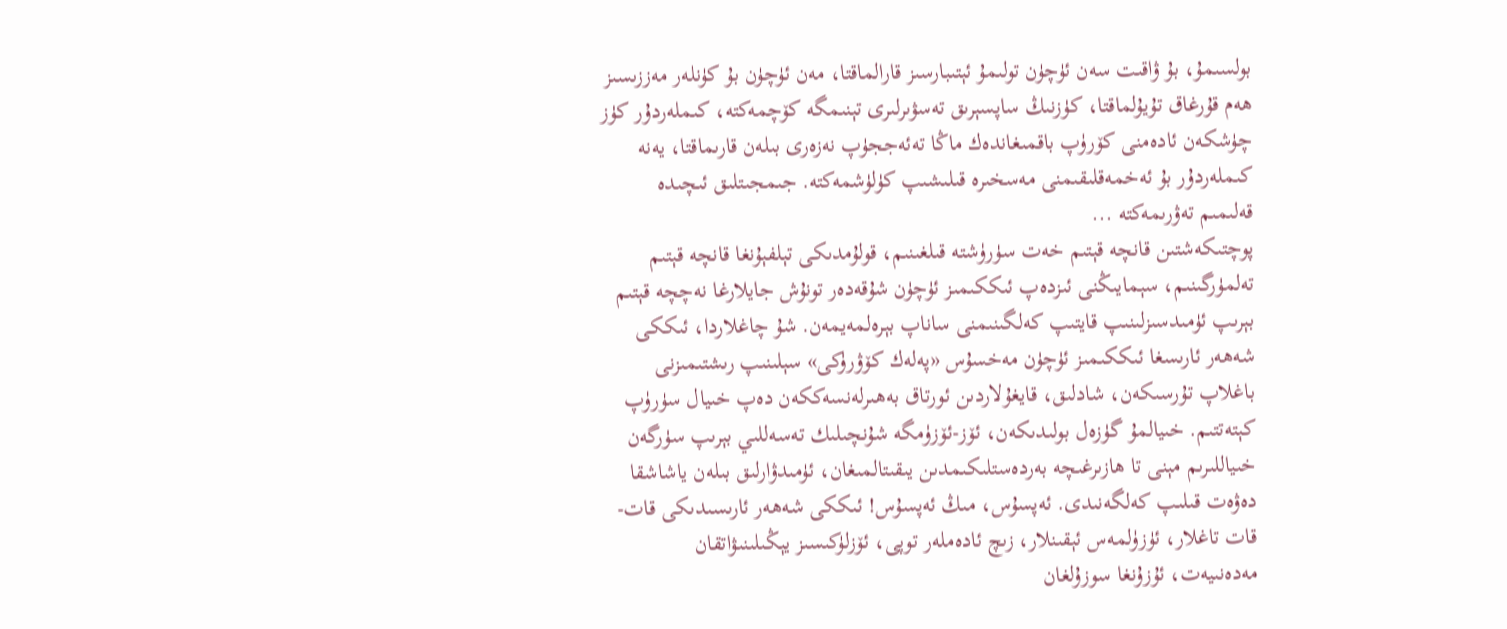بولسىمۇ، بۇ ۋاقىت سەن ئۈچۈن تولىمۇ ئېتىبارسىز قارالماقتا، مەن ئۈچۈن بۇ كۈنلەر مەززىسىز ھەم قۇرغاق تۇيۇلماقتا، كۈزنىڭ ساپسېرىق تەسۋىرلىرى تېنىمگە كۆچمەكتە، كىملەردۇر كۈز چۈشكەن ئادەمنى كۆرۈپ باقمىغاندەك ماڭا تەئەججۈپ نەزەرى بىلەن قارىماقتا، يەنە كىملەردۇر بۇ ئەخمەقلىقىمنى مەسخىرە قىلىشىپ كۈلۈشمەكتە. جىمجىتلىق ئىچىدە قەلىمىم تەۋرىمەكتە ...
پوچتىكەشتىن قانچە قېتىم خەت سۈرۈشتە قىلغىنىم، قولۇمدىكى تېلفېۇنغا قانچە قېتىم تەلمۈرگىنىم، سېمايىڭنى ئىزدەپ ئىككىمىز ئۈچۈن شۇقەدەر تونۇش جايلارغا نەچچە قېتىم بېرىپ ئۈمىدسىزلىنىپ قايتىپ كەلگىنىمنى ساناپ بېرەلمەيمەن. شۇ چاغلاردا، ئىككى شەھەر ئارىسغا ئىككىمىز ئۈچۈن مەخسۇس «پەلەك كۆۋرۈكى» سېلىنىپ رىشتىمىزنى باغلاپ تۇرسىكەن، شادلىق، قايغۇلاردىن ئورتاق بەھىرلەنسەككەن دەپ خىيال سۈرۈپ كېتەتتىم. خىيالمۇ گۈزەل بولىدىكەن، ئۆز-ئۆزۈمگە شۇنچىلىك تەسەللىي بېرىپ سۈرگەن خىياللىرىم مېنى تا ھازىرغىچە بەردەستلىكىمدىن يىقىتالمىغان، ئۈمىدۋارلىق بىلەن ياشاشقا دەۋەت قىلىپ كەلگەنىدى. ئەپسۇس، مىڭ ئەپسۇس! ئىككى شەھەر ئارىسىدىكى قات-قات تاغلار، ئۈزۈلمەس ئېقىنلار، زىچ ئادەملەر توپى، ئۆزلۈكىسىز يېڭىلىنىۋاتقان مەدەنىيەت، ئۇزۇنغا سوزۇلغان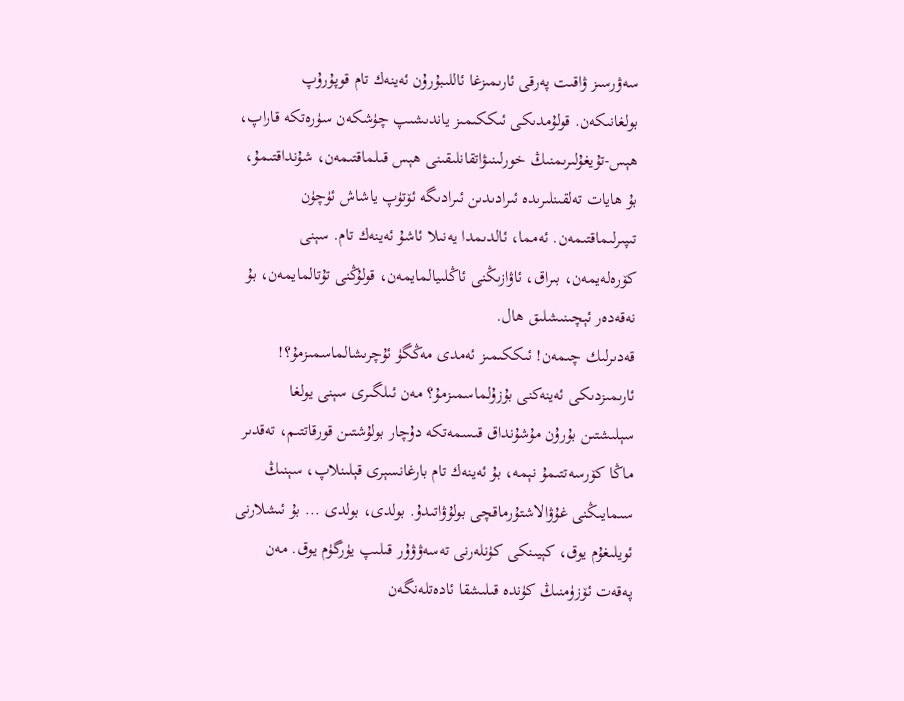سەۋرسىز ۋاقىت پەرقى ئارىمىزغا ئاللىبۇرۇن ئەينەك تام قوپۇرۇپ بولغانىكەن. قولۇمدىكى ئىككىمىز ياندىشىپ چۈشكەن سۈرەتكە قاراپ، ھېس-تۇيغۇلىرىمنىڭ خورلىنىۋاتقانلىقىنى ھېس قىلماقتىمەن، شۇنداقتىمۇ، بۇ ھايات تەلقىنلىرىدە ئىرادىدىن ئىرادىگە ئۆتۈپ ياشاش ئۈچۈن تىپىرلىماقتىمەن. ئەمما، ئالدىمدا يەنىلا ئاشۇ ئەينەك تام. سېنى كۆرەلەيمەن، بىراق، ئاۋازىڭنى ئاڭلىيالمايمەن، قولۇڭنى تۇتالمايمەن، بۇ نەقەدەر ئېچىنىشلىق ھال.
قەدىرلىك چىمەن! ئىككىمىز ئەمدى مەڭگۈ ئۇچرىشالماسمىزمۇ؟! ئارىمىزدىكى ئەينەكنى بۇزۇلماسمىزمۇ؟ مەن ئىلگىرى سېنى يولغا سېلىشتىن بۇرۇن مۇشۇنداق قىسمەتكە دۇچار بولۇشتىن قورقاتتىم، تەقدىر ماڭا كۆرسەتتىمۇ نېمە، بۇ ئەينەك تام بارغانسېرى قېلىنلاپ، سېنىڭ سىمايىڭنى غۇۋالاشتۇرماقچى بولۇۋاتىدۇ. بولدى، بولدى ... بۇ ئىشلارنى ئويلىغۇم يوق، كېيىنكى كۈنلەرنى تەسەۋۋۇر قىلىپ يۈرگۈم يوق. مەن پەقەت ئۆزۈمنىڭ كۈندە قىلىشقا ئادەتلەنگەن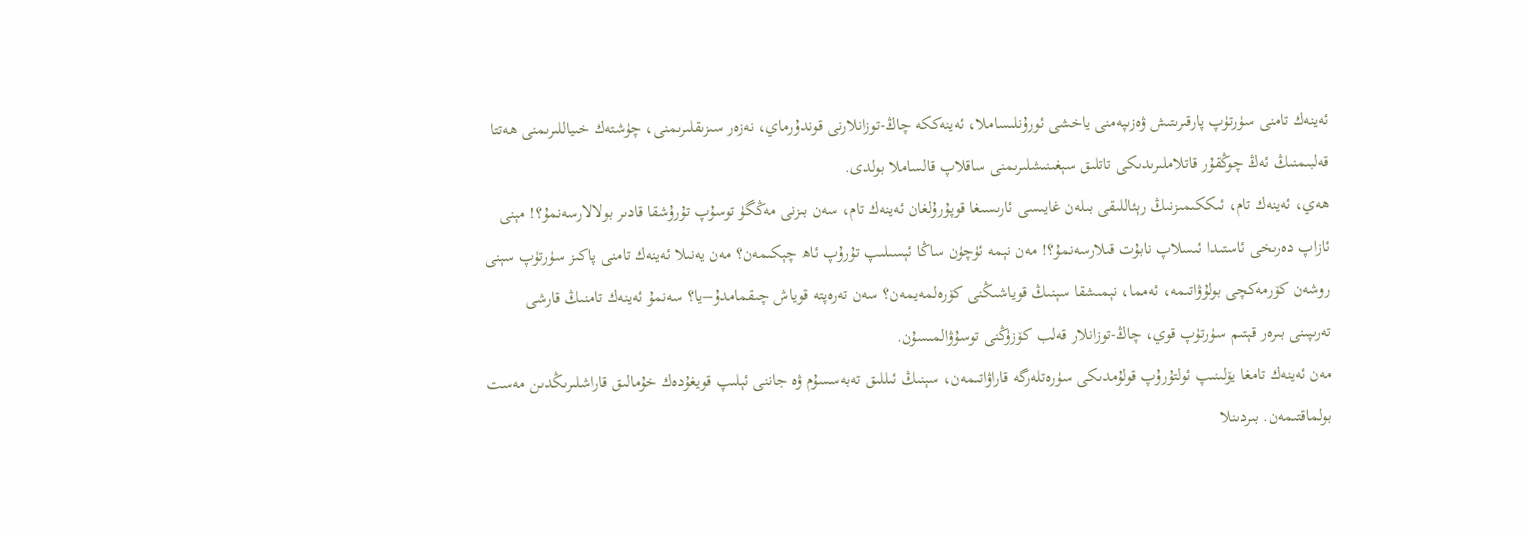ئەينەك تامنى سۈرتۈپ پارقىرىتىش ۋەزىپەمنى ياخشى ئورۇنلىساملا، ئەينەككە چاڭ-توزانلارنى قوندۇرماي، نەزەر سىزىقلىرىمنى، چۈشتەك خىياللىرىمنى ھەتتا قەلبىمنىڭ ئەڭ چوڭقۇر قاتلاملىرىدىكى تاتلىق سېغىنىشلىرىمنى ساقلاپ قالساملا بولدى.
ھەي، ئەينەك تام، ئىككىمىزنىڭ رېئاللىقى بىلەن غايىسى ئارىسىغا قوپۇرۇلغان ئەينەك تام، سەن بىزنى مەڭگۈ توسۇپ تۇرۇشقا قادىر بولالارسەنمۇ؟! مېنى ئازاپ دەرىخى ئاستىدا ئىسلاپ نابۇت قىلارسەنمۇ؟! مەن نېمە ئۈچۈن ساڭا ئېسىلىپ تۇرۇپ ئاھ چېكىمەن؟ مەن يەنىلا ئەينەك تامنى پاكىز سۈرتۈپ سېنى روشەن كۆرمەكچى بولۇۋاتىمە، ئەمما، نېمىشقا سېنىڭ قوياشىڭنى كۆرەلمەيمەن؟ سەن تەرەپتە قوياش چىقمامدۇ–يا؟ سەنمۇ ئەينەك تامنىڭ قارشى تەرىپىنى بىرەر قېتىم سۈرتۈپ قوي، چاڭ-توزانلار قەلب كۆزۈڭنى توسۇۋالمىسۇن.
مەن ئەينەك تامغا يۆلىنىپ ئولتۇرۇپ قولۇمدىكى سۈرەتلەرگە قاراۋاتىمەن، سېنىڭ ئىللىق تەبەسسۇم ۋە جاننى ئېلىپ قويغۇدەك خۇمالىق قاراشلىرىڭدىن مەست بولماقتىمەن. بىردىنلا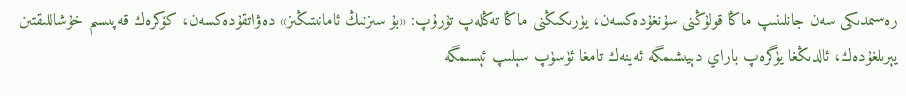رەسىمدىكى سەن جانلىنىپ ماڭا قولۇڭنى سۇنغۇدەكسەن، يۈرىكىڭنى ماڭا تەڭلەپ تۇرۇپ: «بۇ سىزنىڭ ئامانىتىڭىز» دەۋاتقۇدەكسەن، كۆكرەك قەپىسىم خۇشاللىقتىن يېرىلغۇدەك، ئالدىڭغا يۈگرەپ باراي دېيىشىمگە ئەينەك تامغا ئۈسۈپ سېلىپ ئېسىمگە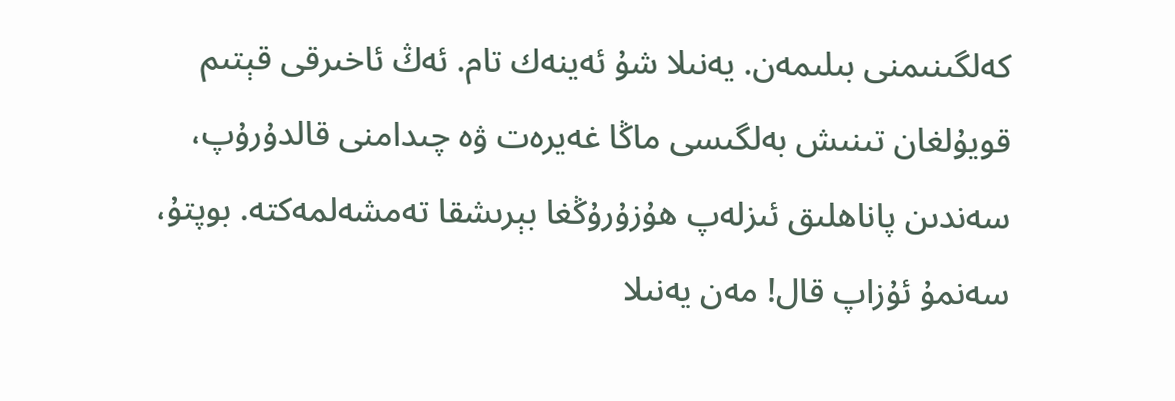كەلگىنىمنى بىلىمەن. يەنىلا شۇ ئەينەك تام. ئەڭ ئاخىرقى قېتىم قويۇلغان تىنىش بەلگىسى ماڭا غەيرەت ۋە چىدامنى قالدۇرۇپ، سەندىن پاناھلىق ئىزلەپ ھۇزۇرۇڭغا بېرىشقا تەمشەلمەكتە. بوپتۇ، سەنمۇ ئۇزاپ قال! مەن يەنىلا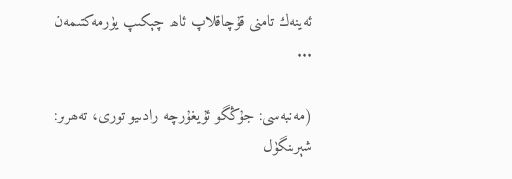ئەينەك تامنى قۇچاقلاپ ئاھ چېكىپ يۈرمەكتىمەن ...

(مەنبەسى: جۇڭگو ئۇيغۇرچە رادىيو تورى، تەھرىر: شېرىنگۈل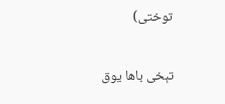توختى)

تېخى باھا يوق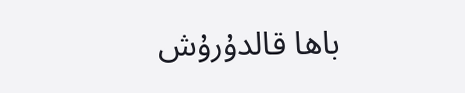باھا قالدۇرۇش